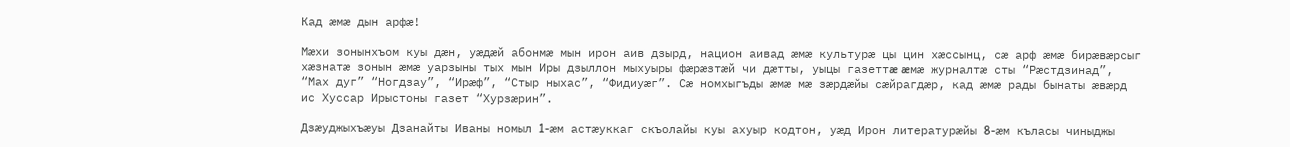Кад æмæ дын арфæ!

Мæхи зонынхъом куы дæн, уæдæй абонмæ мын ирон аив дзырд, национ аивад æмæ культурæ цы цин хæссынц, сæ арф æмæ бирæвæрсыг хæзнатæ зонын æмæ уарзыны тых мын Иры дзыллон мыхуыры фæрæзтæй чи дæтты, уыцы газеттæ æмæ журналтæ сты “Рæстдзинад”, “Мах дуг” “Ногдзау”, “Ирæф”, “Стыр ныхас”, “Фидиуæг”. Сæ номхыгъды æмæ мæ зæрдæйы сæйрагдæр, кад æмæ рады бынаты æвæрд ис Хуссар Ирыстоны газет “Хурзæрин”.

Дзæуджыхъæуы Дзанайты Иваны номыл 1-æм астæуккаг скъолайы куы ахуыр кодтон, уæд Ирон литературæйы 8-æм къласы чиныджы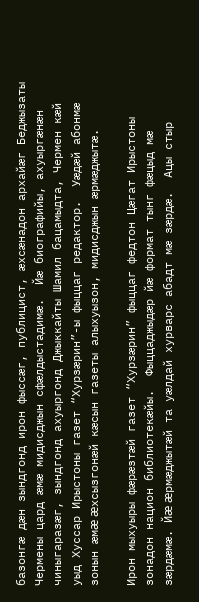базонгæ дæн зындгонд ирон фыссæг, публицист, æхсæнадон архайæг Беджызаты Чермены цард æмæ мидисджын сфæлдыстадимæ.  Йæ биографийы, ахуыргæнæн чиныгаразæг, зындгонд ахуыргонд Джыккайты Шамил бацамыдта, Чермен кæй уыд Хуссар Ирыстоны газет “Хурзæрин”-ы фыццаг редактор.  Уæдæй абонмæ зонын æмæ æхсызгонæй кæсын газеты алыхуызон, мидисджын æрмæджытæ.

Ирон мыхуыры фæрæзтæй газет “Хурзæрин” фыццаг федтон Цæгат Ирыстоны зонадон национ библиотекæйы.  Фыццаджыдæр йæ формат тынг фæцыд мæ зæрдæмæ. Йæ æрмæджытæй та уæлдай хурварс абадт мæ зæрдæ.  Ацы стыр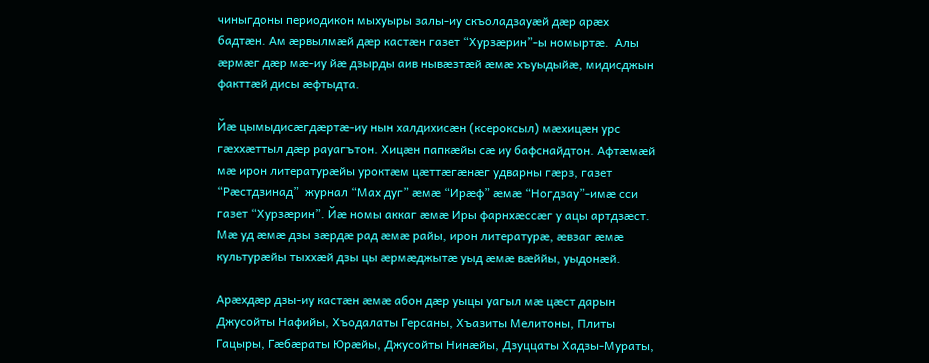чиныгдоны периодикон мыхуыры залы-иу скъоладзауæй дæр арæх бадтæн. Ам æрвылмæй дæр кастæн газет “Хурзæрин”-ы номыртæ.  Алы æрмæг дæр мæ-иу йæ дзырды аив нывæзтæй æмæ хъуыдыйæ, мидисджын факттæй дисы æфтыдта.

Йæ цымыдисæгдæртæ-иу нын халдихисæн (ксероксыл) мæхицæн урс гæххæттыл дæр рауагътон. Хицæн папкæйы сæ иу бафснайдтон. Афтæмæй мæ ирон литературæйы уроктæм цæттæгæнæг удварны гæрз, газет “Рæстдзинад”  журнал “Мах дуг” æмæ “Ирæф” æмæ “Ногдзау”-имæ сси газет “Хурзæрин”. Йæ номы аккаг æмæ Иры фарнхæссæг у ацы артдзæст. Мæ уд æмæ дзы зæрдæ рад æмæ райы, ирон литературæ, æвзаг æмæ культурæйы тыххæй дзы цы æрмæджытæ уыд æмæ вæййы, уыдонæй.

Арæхдæр дзы-иу кастæн æмæ абон дæр уыцы уагыл мæ цæст дарын  Джусойты Нафийы, Хъодалаты Герсаны, Хъазиты Мелитоны, Плиты Гацыры, Гæбæраты Юрæйы, Джусойты Нинæйы, Дзуццаты Хадзы-Мураты,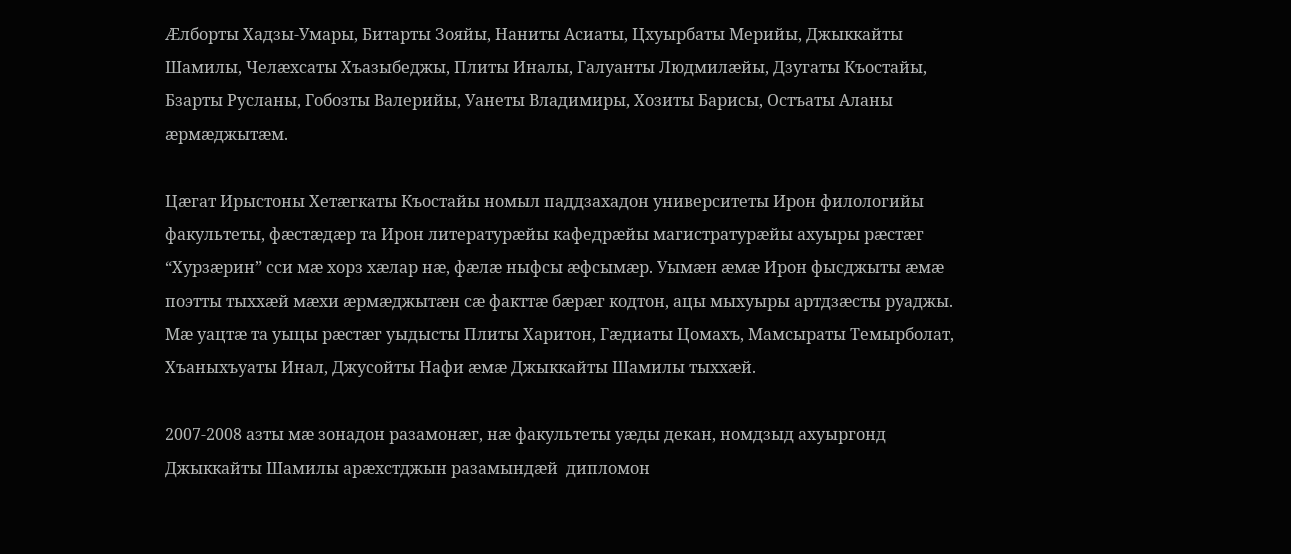Æлборты Хадзы-Умары, Битарты Зояйы, Наниты Асиаты, Цхуырбаты Мерийы, Джыккайты Шамилы, Челæхсаты Хъазыбеджы, Плиты Иналы, Галуанты Людмилæйы, Дзугаты Къостайы, Бзарты Русланы, Гобозты Валерийы, Уанеты Владимиры, Хозиты Барисы, Остъаты Аланы æрмæджытæм.

Цæгат Ирыстоны Хетæгкаты Къостайы номыл паддзахадон университеты Ирон филологийы факультеты, фæстæдæр та Ирон литературæйы кафедрæйы магистратурæйы ахуыры рæстæг “Хурзæрин” сси мæ хорз хæлар нæ, фæлæ ныфсы æфсымæр. Уымæн æмæ Ирон фысджыты æмæ поэтты тыххæй мæхи æрмæджытæн сæ факттæ бæрæг кодтон, ацы мыхуыры артдзæсты руаджы. Мæ уацтæ та уыцы рæстæг уыдысты Плиты Харитон, Гæдиаты Цомахъ, Мамсыраты Темырболат, Хъаныхъуаты Инал, Джусойты Нафи æмæ Джыккайты Шамилы тыххæй.

2007-2008 азты мæ зонадон разамонæг, нæ факультеты уæды декан, номдзыд ахуыргонд Джыккайты Шамилы арæхстджын разамындæй  дипломон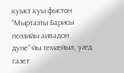куыст куы фыстон “Мыртазты Барисы поэзийы аивадон дуне”-йы темæйыл, уæд  газет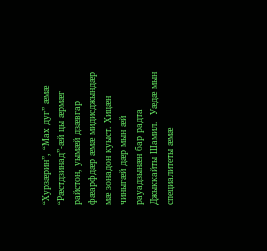“Хурзæрин”, “Мах дуг” æмæ “Рæстдзинад”-æй цы æрмæг райстон, уымæй дзæвгар фæарфдæр æмæ мидисджындæр мæ зонадон куыст. Хицæн чиныгæй дæр мын æй рауадзынæн бар радта  Джыккайты Шамил.  Уæдæ мын специалитеты æмæ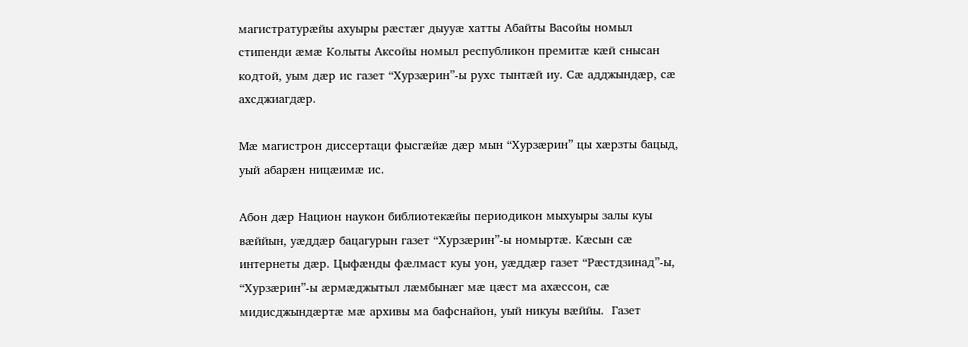магистратурæйы ахуыры рæстæг дыууæ хатты Абайты Васойы номыл стипенди æмæ Колыты Аксойы номыл республикон премитæ кæй снысан кодтой, уым дæр ис газет “Хурзæрин”-ы рухс тынтæй иу. Сæ адджындæр, сæ ахсджиагдæр.

Мæ магистрон диссертаци фысгæйæ дæр мын “Хурзæрин” цы хæрзты бацыд, уый абарæн ницæимæ ис.

Абон дæр Национ наукон библиотекæйы периодикон мыхуыры залы куы вæййын, уæддæр бацагурын газет “Хурзæрин”-ы номыртæ. Кæсын сæ интернеты дæр. Цыфæнды фæлмаст куы уон, уæддæр газет “Рæстдзинад”-ы, “Хурзæрин”-ы æрмæджытыл лæмбынæг мæ цæст ма ахæссон, сæ мидисджындæртæ мæ архивы ма бафснайон, уый никуы вæййы.  Газет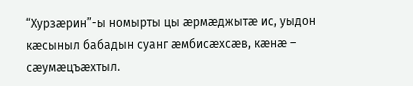“Хурзæрин”-ы номырты цы æрмæджытæ ис, уыдон кæсыныл бабадын суанг æмбисæхсæв, кæнæ – сæумæцъæхтыл.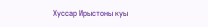Хуссар Ирыстоны куы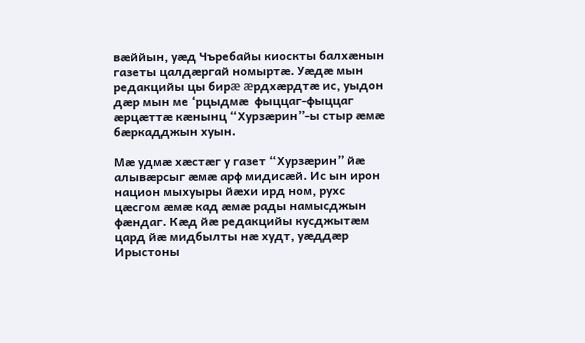вæййын, уæд Чъребайы киоскты балхæнын газеты цалдæргай номыртæ. Уæдæ мын редакцийы цы бирæ æрдхæрдтæ ис, уыдон дæр мын ме ‘рцыдмæ  фыццаг-фыццаг æрцæттæ кæнынц “Хурзæрин”-ы стыр æмæ бæркадджын хуын.

Мæ удмæ хæстæг у газет “Хурзæрин” йæ алывæрсыг æмæ арф мидисæй. Ис ын ирон национ мыхуыры йæхи ирд ном, рухс цæсгом æмæ кад æмæ рады намысджын фæндаг. Кæд йæ редакцийы кусджытæм цард йæ мидбылты нæ худт, уæддæр Ирыстоны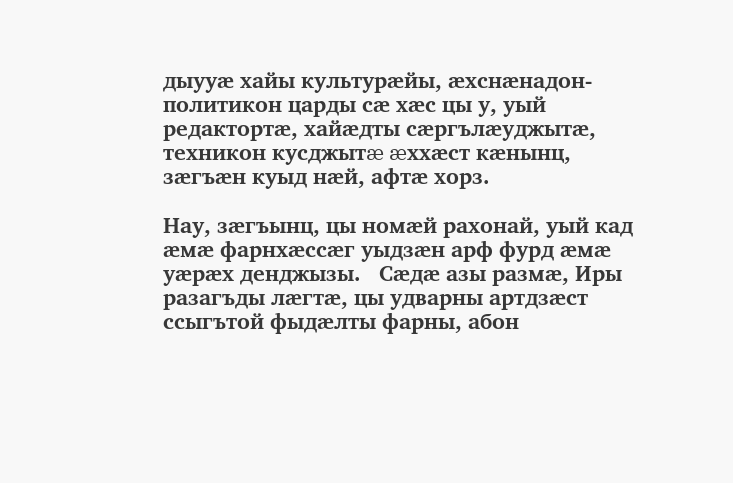дыууæ хайы культурæйы, æхснæнадон-политикон царды сæ хæс цы у, уый редактортæ, хайæдты сæргълæуджытæ, техникон кусджытæ æххæст кæнынц, зæгъæн куыд нæй, афтæ хорз.

Нау, зæгъынц, цы номæй рахонай, уый кад æмæ фарнхæссæг уыдзæн арф фурд æмæ уæрæх денджызы.   Сæдæ азы размæ, Иры разагъды лæгтæ, цы удварны артдзæст ссыгътой фыдæлты фарны, абон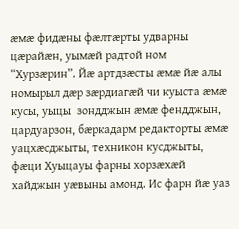æмæ фидæны фæлтæрты удварны цæрайæн, уымæй радтой ном “Хурзæрин”. Йæ артдзæсты æмæ йæ алы номырыл дæр зæрдиагæй чи куыста æмæ кусы, уыцы  зондджын æмæ фендджын, цардуарзон, бæркадарм редакторты æмæ уацхæсджыты, техникон кусджыты, фæци Хуыцауы фарны хорзæхæй хайджын уæвыны амонд. Ис фарн йæ уаз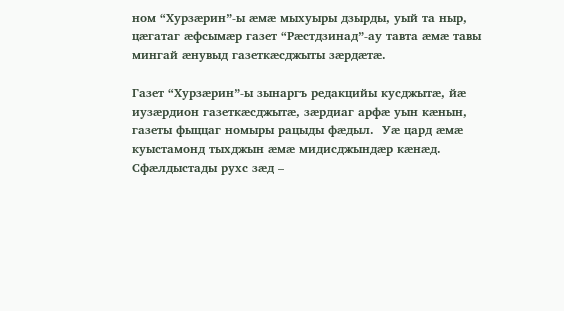ном “Хурзæрин”-ы æмæ мыхуыры дзырды, уый та ныр, цæгатаг æфсымæр газет “Рæстдзинад”-ау тавта æмæ тавы мингай æнувыд газеткæсджыты зæрдæтæ.

Газет “Хурзæрин”-ы зынаргъ редакцийы кусджытæ, йæ иузæрдион газеткæсджытæ, зæрдиаг арфæ уын кæнын, газеты фыццаг номыры рацыды фæдыл.  Уæ цард æмæ куыстамонд тыхджын æмæ мидисджындæр кæнæд. Сфæлдыстады рухс зæд –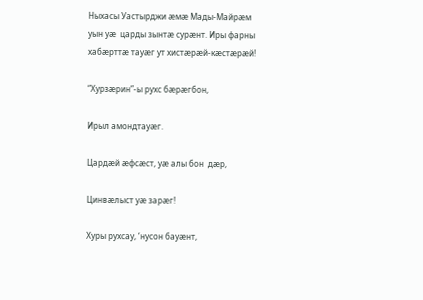Ныхасы Уастырджи æмæ Мады-Майрæм уын уæ  царды зынтæ сурæнт. Иры фарны хабæрттæ тауæг ут хистæрæй-кæстæрæй!

“Хурзæрин”-ы рухс бæрæгбон,

Ирыл амондтауæг.

Цардæй æфсæст, уæ алы бон  дæр,

Цинвæлыст уæ зарæг!

Хуры рухсау, ‘нусон бауæнт,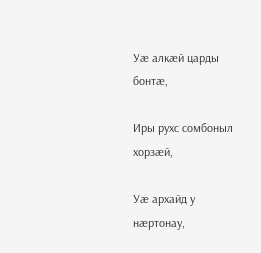Уæ алкæй царды бонтæ,

Иры рухс сомбоныл хорзæй,

Уæ архайд у нæртонау,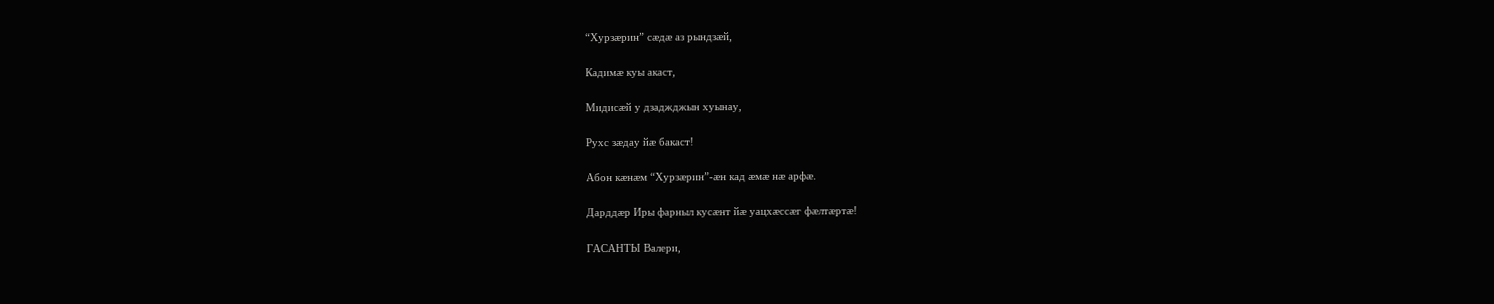“Хурзæрин” сæдæ аз рындзæй,

Кадимæ куы акаст,

Мидисæй у дзаджджын хуынау,

Рухс зæдау йæ бакаст!

Абон кæнæм “Хурзæрин”-æн кад æмæ нæ арфæ.

Дарддæр Иры фарныл кусæнт йæ уацхæссæг фæлтæртæ!

ГАСАНТЫ Валери,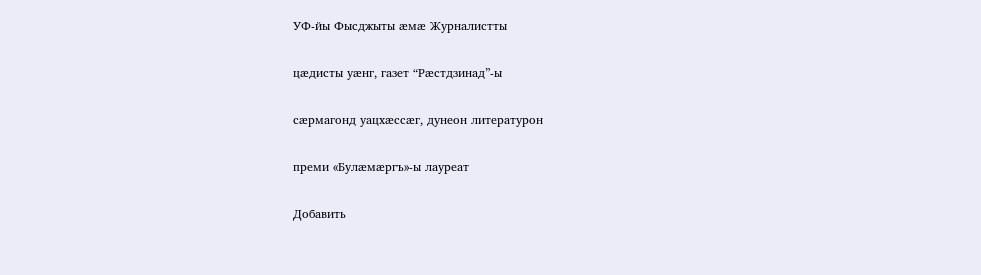УФ-йы Фысджыты æмæ Журналистты

цæдисты уæнг, газет “Рæстдзинад”-ы

сæрмагонд уацхæссæг, дунеон литературон

преми «Булæмæргъ»-ы лауреат

Добавить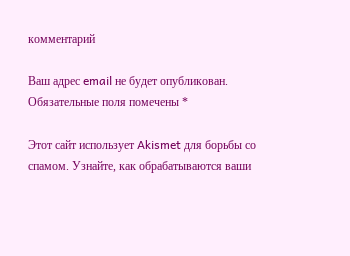комментарий

Ваш адрес email не будет опубликован. Обязательные поля помечены *

Этот сайт использует Akismet для борьбы со спамом. Узнайте, как обрабатываются ваши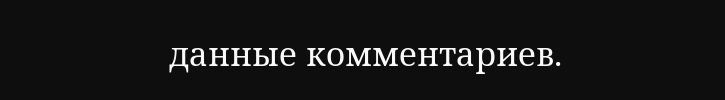данные комментариев.